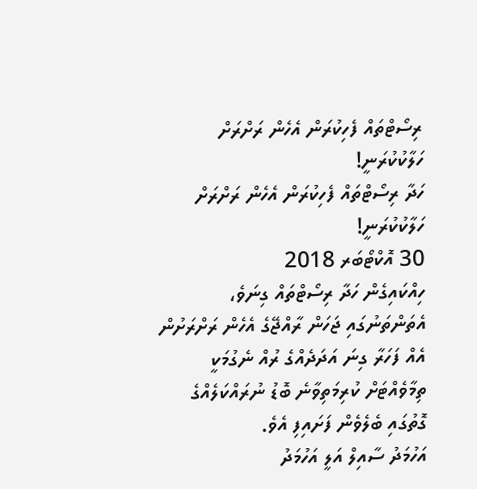ރިސޯޓްތައް ފެހިކުރަން އެހެން ރަށްރަށް ހަލާކުކުރަނީ!
ހަދާ ރިސޯޓްތައް ފެހިކުރަން އެހެން ރަށްރަށް ހަލާކުކުރަނީ!
30 އޮކްޓޯބަރ 2018
ހިއްކައިގެން ހަދާ ރިސޯޓްތައް ގިނަވެ، އެތަންތަނުގައި ޖަހަން ރާއްޖޭގެ އެހެން ރަށްރަށުން އެއް ފަހަރާ ގިނަ އަދަދެއްގެ ރުއް ނެގުމަކީ ތިމާވެއްޓަށް ކުރިމަތިވާނެ ބޮޑު ނުރައްކަލެއްގެ ގޮތުގައި ބެލެވެން ފަށައިފި އެވެ.
އަހުމަދު ސާއިލް އަލީ އަހުމަދު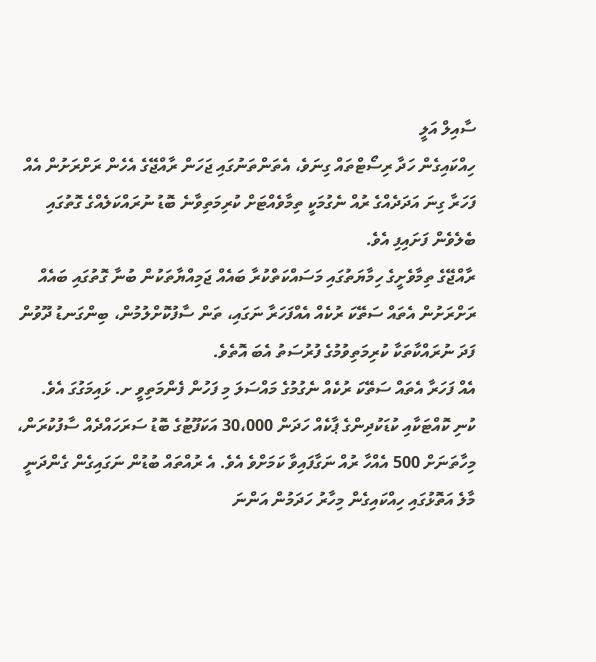ސާއިލް އަލީ
ހިއްކައިގެން ހަދާ ރިސޯޓްތައް ގިނަވެ، އެތަންތަނުގައި ޖަހަން ރާއްޖޭގެ އެހެން ރަށްރަށުން އެއް ފަހަރާ ގިނަ އަދަދެއްގެ ރުއް ނެގުމަކީ ތިމާވެއްޓަށް ކުރިމަތިވާނެ ބޮޑު ނުރައްކަލެއްގެ ގޮތުގައި ބެލެވެން ފަށައިފި އެވެ.
ރާއްޖޭގެ ތިމާވެށީގެ ހިމާޔަތުގައި މަސައްކަތްކުރާ ބައެއް ޖަމިއްޔާތަކުން ބުނާ ގޮތުގައި ބައެއް ރަށްރަށުން އެތައް ސަތޭކަ ރުކެއް އެއްފަހަރާ ނަގައި، ތަން ސާފުކޮށްލުމުން، ބިންގަނޑު ދޫވުން ފަދަ ނުރައްކާތަކާ ކުރިމަތިވުމުގެ ފުރުސަތު އެބަ އޮތެވެ.
އެއް ފަހަރާ އެތައް ސަތޭކަ ރުކެއް ނެގުމުގެ މައްސަލަ މި ފަހުން ފެންމަތިވީ ށ. ޅައިމަގުގަ އެވެ. ކުނި ކޮއްޓަކާއި ކުޑަކުދިންގެ ޕާކެއް ހަދަން 30،000 އަކަފޫޓުގެ ބޮޑު ސަރަހައްދެއް ސާފުކުރަން، މިހާތަނަށް 500 އެއްހާ ރުއް ނަގާފައިވާ ކަމަށްވެ އެވެ. އެ ރުއްތައް ބުޑުން ނަގައިގެން ގެންދަނީ މާލެ އަތޮޅުގައި ހިއްކައިގެން މިހާރު ހަދަމުން އަންނަ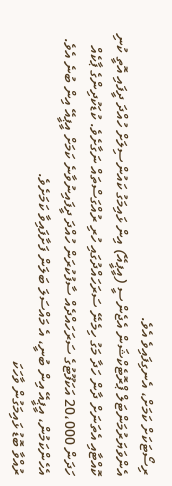ރިސޯޓަކަށް ކަމަށް، އެނގިފައިވެ އެވެ.
އެންވަޔަރުމަންޓަލް ޕްރޮޓެކްޝަން އެޖެންސީ (އީޕީއޭ) އިން ޅައިމަގު ކައުންސިލަށް ހުއްދަ ދީފައި އޮތީ ކުނި ކޮއްޓާއި އެތަނަށް ދާން ހަދާ މަގު ހިމެނޭ ސަރަހައްދުގައި ހުރި ރުއްގަސްތައް ނަގާށެވެ. ކުޑަކުދިންގެ ޕާކެއް ހަދަން 20،000 އަކަފޫޓުގެ ސަރަހައްދެއް ސާފުކުރަން ހުއްދަ ދީފައިނުވާނެ ކަމަށް އީޕީއޭ އިން ބުނެ އެވެ. އެހެންކަމުން، އީޕީއޭ އިން ބުނީ، އެ މައްސަލަ ބަލަން ފަށާފައިވާ ކަމަށެވެ.
ރުއްވާ ބޮޑު ޅައިމަގުން ވާހަކަ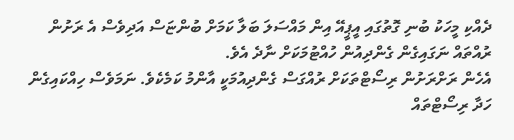ދެއްކި މީހަކު ބުނި ގޮތުގައި އީޕީއޭ އިން މައްސަލަ ބަލާ ކަމަށް ބުންޏަސް އަދިވެސް އެ ރަށުން ރުއްތައް ނަގައިގެން ގެންދިއުން ހުއްޓުމަކަށް ނާދެ އެވެ.
އެހެން ރަށްރަށުން ރިސޯޓްތަކަށް ރުއްގަސް ގެންދިއުމަކީ އާންމު ކަމެކެވެ. ނަމަވެސް ހިއްކައިގެން ހަދާ ރިސޯޓްތައް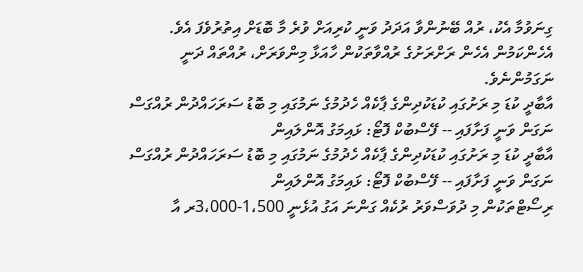ގިނަވުމާ އެކު، ރުއް ބޭނުންވާ އަދަދު ވަނީ ކުރިއަށް ވުރެ މާ ބޮޑަށް އިތުރުވެފަ އެވެ. އެހެންކަމުން އެހެން ރަށްރަށުގެ ރުއްވާތަކުން ހާއަޅާ މިންވަރަށް، ރުއްތައް ދަނީ ނަގަމުންނެވެ.
އާބާދީ ކުޑަ މި ރަށުގައި ކުޑަކުދިންގެ ޕާކެއް ހެދުމުގެ ނަމުގައި މި ބޮޑު ސަރަހައްދުން ރުއްގަސް ނަގަން ވަނީ ފަށާފައި -- ފޭސްބުކް ފޮޓޯ: ޅައިމަގު އޮންލައިން
އާބާދީ ކުޑަ މި ރަށުގައި ކުޑަކުދިންގެ ޕާކެއް ހެދުމުގެ ނަމުގައި މި ބޮޑު ސަރަހައްދުން ރުއްގަސް ނަގަން ވަނީ ފަށާފައި -- ފޭސްބުކް ފޮޓޯ: ޅައިމަގު އޮންލައިން
ރިސޯޓްތަކުން މި ދުވަސްވަރު ރުކެއް ގަންނަ އަގު އުޅެނީ 1،500-3،000ރ އާ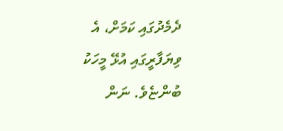ދެމެދުގައި ކަމަށް، އެ ވިޔަފާރީގައި އުޅޭ މީހަކު ބުންޏެވެ. ނަން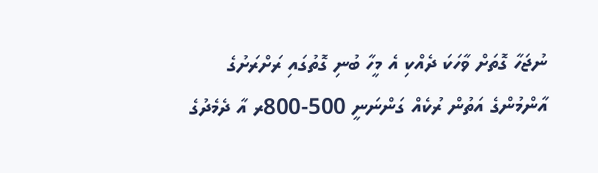ނުޖަހާ ގޮތަށް ވާހަކަ ދެއްކި އެ މީހާ ބުނި ގޮތުގައި ރަށްރަށުގެ އާންމުންގެ އަތުން ރުކެއް ގަންނަނީ 500-800ރ އާ ދެމެދުގެ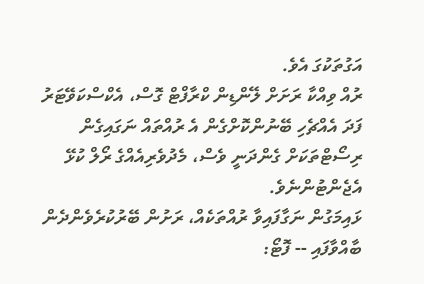އަގުތަކުގަ އެވެ.
ރުއް ވިއްކާ ރަށަށް ލޭންޑިން ކްރާފްޓް ގޮސް، އެކްސްކަވޭޓަރު ފަދަ އެއްޗެހި ބޭނުންކޮށްގެން އެ ރުއްތައް ނަގައިގެން ރިސޯޓްތަކަށް ގެންދަނީ ވެސް، މެދުވެރިއެއްގެ ރޯލް ކުޅޭ އެޖެންޓުންނެވެ.
ޅައިމަގުން ނަގާފައިވާ ރުއްތަކެއް، ރަށުން ބޭރުކުރެވެންދެން ބާއްވާފައި -- ފޮޓޯ: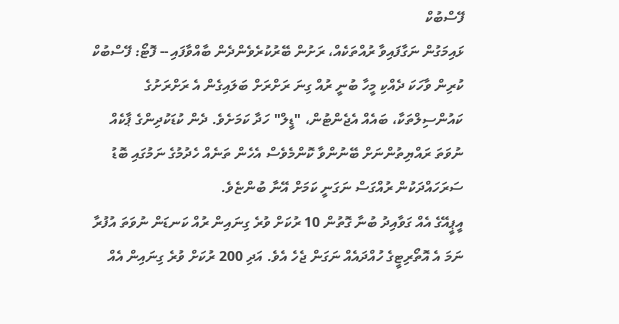ފޭސްބުކް
ޅައިމަގުން ނަގާފައިވާ ރުއްތަކެއް، ރަށުން ބޭރުކުރެވެންދެން ބާއްވާފައި -- ފޮޓޯ: ފޭސްބުކް
ކުރިން ވާހަކަ ދެއްކި މީހާ ބުނީ ރުއް ގިނަ ރަށްރަށް ބަލައިގެން އެ ރަށްރަށުގެ ކައުންސިލްތަކާ، ބައެއް އެޖެންޓުން، "ޑީލް" ހަދާ ކަމަށެވެ. ދެން ކުޑަކުދިންގެ ޕާކެއް ނުވަތަ ރައްޔިތުންނަށް ބޭނުންވާ ކޮންމެވެސް އެހެން ތަނެއް ހެދުމުގެ ނަމުގައި ބޮޑު ސަރަހައްދަކުން ރުއްގަސް ނަގަނީ ކަމަށް އޭނާ ބުންޏެވެ.
އީޕީއޭގެ އެއް ގަވާއިދު ބުނާ ގޮތުން 10 ރުކަށް ވުރެ ގިނައިން ރުއް ކަނޑަން ނުވަތަ އުފުރާ ނަމަ އެ އޮތޯރިޓީގެ ހުއްދައެއް ނަގަން ޖެހެ އެވެ. އަދި 200 ރުކަށް ވުރެ ގިނައިން އެއް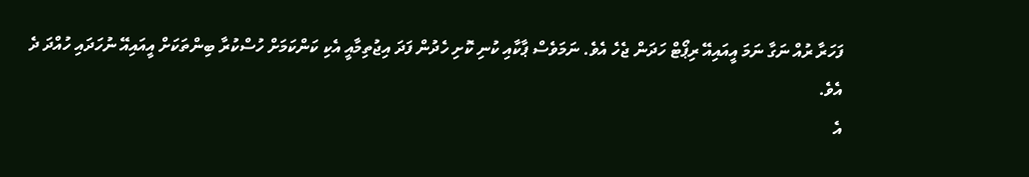ފަހަރާ ރުއް ނަގާ ނަމަ އީއައިއޭ ރިޕޯޓް ހަދަން ޖެހެ އެވެ. ނަމަވެސް ޕާކާއި ކުނި ކޮށި ހެދުން ފަދަ އިޖުތިމާއީ އެކި ކަންކަމަށް ހުސްކުރާ ބިންތަކަށް އީއައިއޭ ނުހަދައި ހުއްދަ ދެ އެވެ.
އެ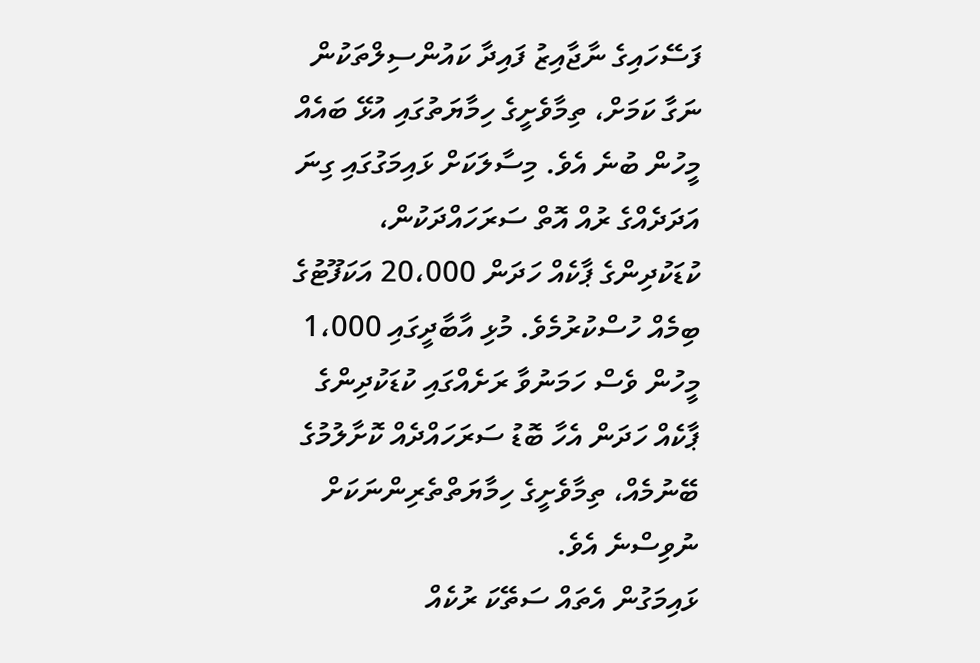ފަސޭހައިގެ ނާޖާއިޒު ފައިދާ ކައުންސިލްތަކުން ނަގާ ކަމަށް، ތިމާވެށީގެ ހިމާޔަތުގައި އުޅޭ ބައެއް މީހުން ބުނެ އެވެ. މިސާލަކަށް ޅައިމަގުގައި ގިނަ އަދަދެއްގެ ރުއް އޮތް ސަރަހައްދަކުން، ކުޑަކުދިންގެ ޕާކެއް ހަދަން 20،000 އަކަފޫޓުގެ ބިމެއް ހުސްކުރުމެވެ. މުޅި އާބާދީގައި 1،000 މީހުން ވެސް ހަމަނުވާ ރަށެއްގައި ކުޑަކުދިންގެ ޕާކެއް ހަދަން އެހާ ބޮޑު ސަރަހައްދެއް ކޮށާލުމުގެ ބޭނުމެއް، ތިމާވެށީގެ ހިމާޔަތްތެރިންނަކަށް ނުވިސްނެ އެވެ.
ޅައިމަގުން އެތައް ސަތޭކަ ރުކެއް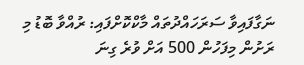ނަގާފައިވާ ސަރަހައްދުތައް މާކްކޮށްފައި: ރުއްވާ ބޮޑު މި ރަށުން މިފަހުން 500 އަށް ވުރެ ގިނަ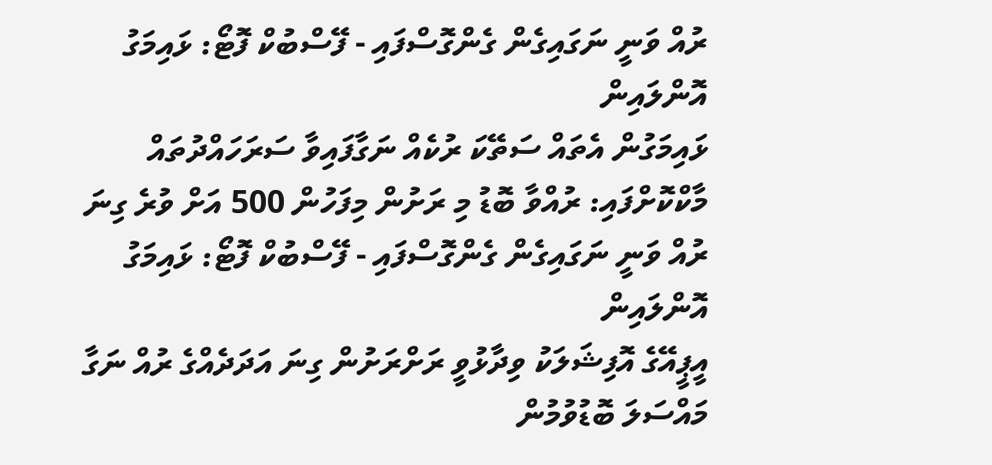ރުއް ވަނީ ނަގައިގެން ގެންގޮސްފައި - ފޭސްބުކް ފޮޓޯ: ޅައިމަގު އޮންލައިން
ޅައިމަގުން އެތައް ސަތޭކަ ރުކެއް ނަގާފައިވާ ސަރަހައްދުތައް މާކްކޮށްފައި: ރުއްވާ ބޮޑު މި ރަށުން މިފަހުން 500 އަށް ވުރެ ގިނަ ރުއް ވަނީ ނަގައިގެން ގެންގޮސްފައި - ފޭސްބުކް ފޮޓޯ: ޅައިމަގު އޮންލައިން
އީޕީއޭގެ އޮފިޝަލަކު ވިދާޅުވީ ރަށްރަށުން ގިނަ އަދަދެއްގެ ރުއް ނަގާ މައްސަލަ ބޮޑުވުމުން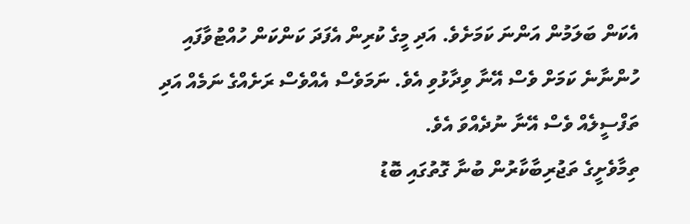އެކަން ބަލަމުން އަންނަ ކަމަށެވެ. އަދި މީގެ ކުރިން އެފަދަ ކަންކަން ހުއްޓުވާފައި ހުންނާނެ ކަމަށް ވެސް އޭނާ ވިދާޅުވި އެވެ. ނަމަވެސް އެއްވެސް ރަށެއްގެ ނަމެއް އަދި ތަފްސީލެއް ވެސް އޭނާ ނުދެއްވަ އެވެ.
ތިމާވެށީގެ ތަޖުރިބާކާރުން ބުނާ ގޮތުގައި ބޮޑު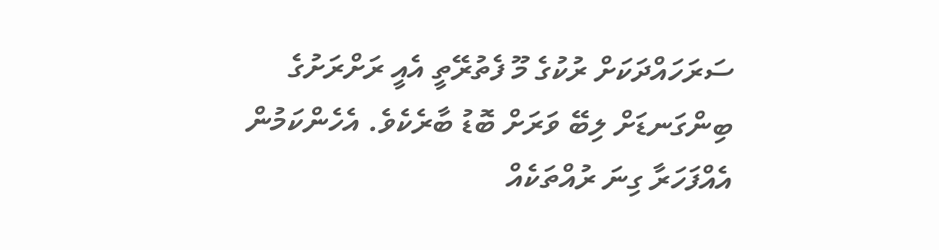ސަރަހައްދަކަށް ރުކުގެ މޫ ފެތުރޭތީ އެއީ ރަށްރަށުގެ ބިންގަނޑަށް ލިބޭ ވަރަށް ބޮޑު ބާރެކެވެ. އެހެންކަމުން އެއްފަހަރާ ގިނަ ރުއްތަކެއް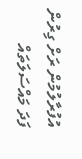އުފުރާލުމުން ރަށް ގިރުން ފަދަ މައްސަލަތައް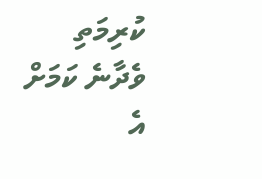ކުރިމަތި ވެދާނެ ކަމަށް އެ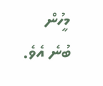މީހުން ބުނެ އެވެ.